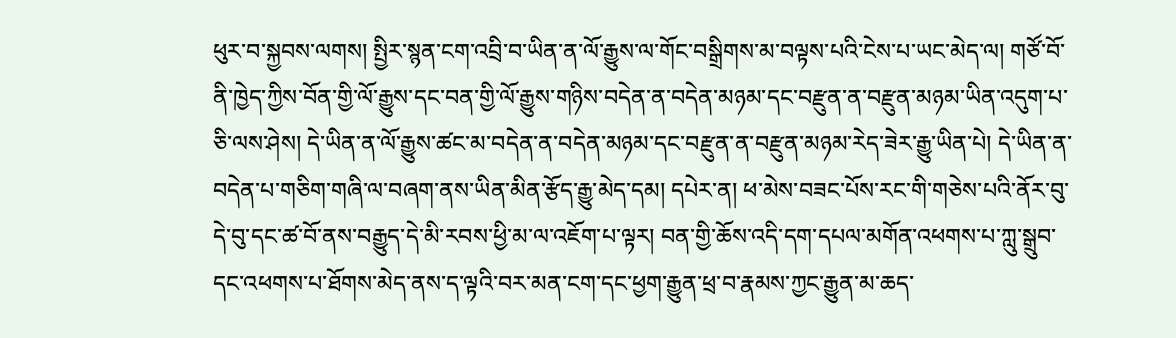ཕུར་བ་སྐྱབས་ལགས། སྤྱིར་སྙན་ངག་འབྲི་བ་ཡིན་ན་ལོ་རྒྱུས་ལ་གོང་བསྒྲིགས་མ་བལྟས་པའི་ངེས་པ་ཡང་མེད་ལ། གཙོ་བོ་ནི་ཁྱེད་ཀྱིས་བོན་གྱི་ལོ་རྒྱུས་དང་བན་གྱི་ལོ་རྒྱུས་གཉིས་བདེན་ན་བདེན་མཉམ་དང་བརྫུན་ན་བརྫུན་མཉམ་ཡིན་འདུག་པ་ཅི་ལས་ཤེས། དེ་ཡིན་ན་ལོ་རྒྱུས་ཚང་མ་བདེན་ན་བདེན་མཉམ་དང་བརྫུན་ན་བརྫུན་མཉམ་རེད་ཟེར་རྒྱུ་ཡིན་པེ། དེ་ཡིན་ན་བདེན་པ་གཅིག་གཞི་ལ་བཞག་ནས་ཡིན་མིན་རྩོད་རྒྱུ་མེད་དམ། དཔེར་ན། ཕ་མེས་བཟང་པོས་རང་གི་གཅེས་པའི་ནོར་བུ་དེ་བུ་དང་ཚ་བོ་ནས་བརྒྱུད་དེ་མི་རབས་ཕྱི་མ་ལ་འཇོག་པ་ལྟར། བན་གྱི་ཆོས་འདི་དག་དཔལ་མགོན་འཕགས་པ་ཀླུ་སྒྲུབ་དང་འཕགས་པ་ཐོགས་མེད་ནས་ད་ལྟའི་བར་མན་ངག་དང་ཕྱག་རྒྱུན་ཕྲ་བ་རྣམས་ཀྱང་རྒྱུན་མ་ཆད་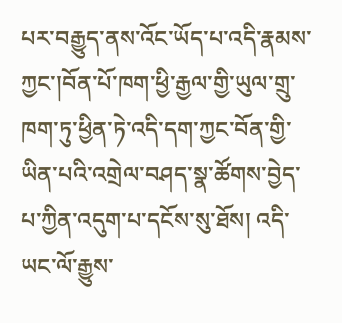པར་བརྒྱུད་ནས་འོང་ཡོད་པ་འདི་རྣམས་ཀྱང་།བོན་པོ་ཁག་ཕྱི་རྒྱལ་གྱི་ཡུལ་གྲུ་ཁག་ཏུ་ཕྱིན་ཏེ་འདི་དག་ཀྱང་བོན་གྱི་ཡིན་པའི་འགྲེལ་བཤད་སྣ་ཚོགས་བྱེད་པ་ཀྱིན་འདུག་པ་དངོས་སུ་ཐོས། འདི་ཡང་ལོ་རྒྱུས་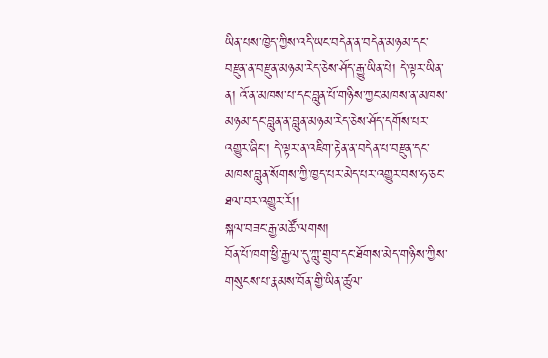ཡིན་པས་ཁྱེད་ཀྱིས་འདི་ཡང་བདེན་ན་བདེན་མཉམ་དང་བརྫུན་ན་བརྫུན་མཉམ་རེད་ཅེས་ཤོད་རྒྱུ་ཡིན་པེ། དེ་ལྟར་ཡིན་ན། འོ་ན་མཁས་པ་དང་བླུན་པོ་གཉིས་ཀྱང་མཁས་ན་མཁས་མཉམ་དང་བླུན་ན་བླུན་མཉམ་རེད་ཅེས་ཤོད་དགོས་པར་འགྱུར་ཞིང་། དེ་ལྟར་ན་འཇིག་རྟེན་ན་བདེན་པ་བརྫུན་དང་མཁས་བླུན་སོགས་ཀྱི་ཁྱད་པར་མེད་པར་འགྱུར་བས་ཧ་ཅང་ཐལ་བར་འགྱུར་རོ།།
སྐལ་བཟང་རྒྱ་མཚོ་ལགས།
བོན་པོ་ཁག་ཕྱི་རྒྱལ་དུ་ཀླུ་གྲུབ་དང་ཐོགས་མེད་གཉིས་ཀྱིས་གསུངས་པ་རྣམས་བོན་གྱི་ཡིན་ཚུལ་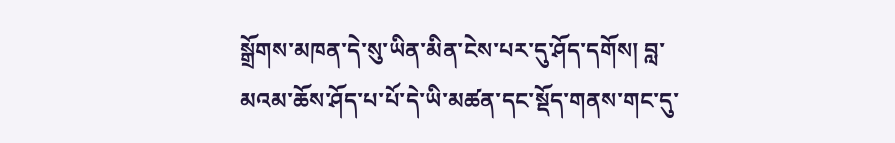སྒྲོགས་མཁན་དེ་སུ་ཡིན་མིན་ངེས་པར་དུ་ཤོད་དགོས། བླ་མའམ་ཆོས་ཤོད་པ་པོ་དེ་ཡི་མཚན་དང་སྡོད་གནས་གང་དུ་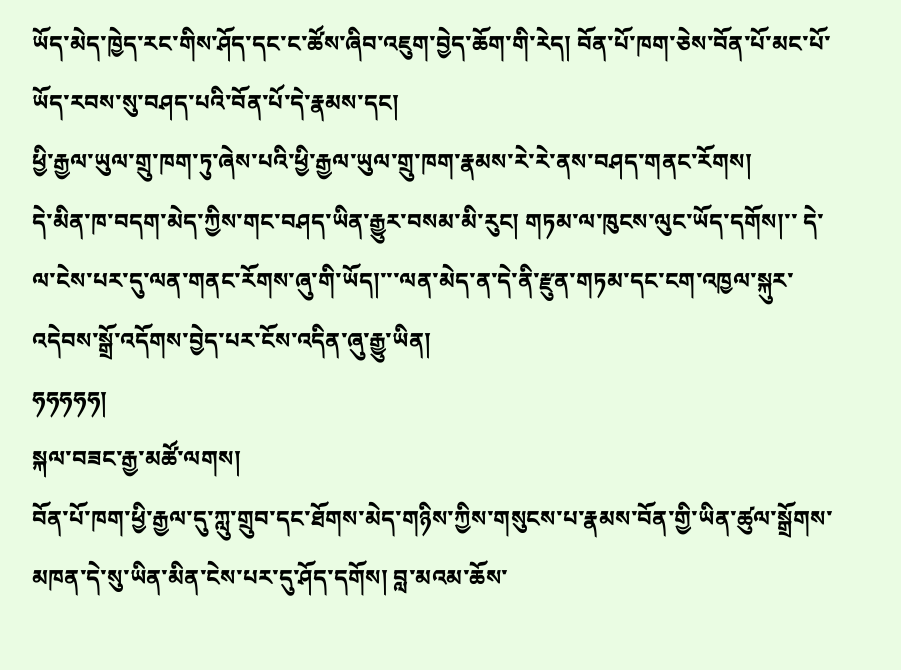ཡོད་མེད་ཁྱེད་རང་གིས་ཤོད་དང་ང་ཚོས་ཞིབ་འཇུག་བྱེད་ཆོག་གི་རེད། བོན་པོ་ཁག་ཅེས་བོན་པོ་མང་པོ་ཡོད་རབས་སུ་བཤད་པའི་བོན་པོ་དེ་རྣམས་དང།
ཕྱི་རྒྱལ་ཡུལ་གྲུ་ཁག་ཏུ་ཞེས་པའི་ཕྱི་རྒྱལ་ཡུལ་གྲུ་ཁག་རྣམས་རེ་རེ་ནས་བཤད་གནང་རོགས།
དེ་མིན་ཁ་བདག་མེད་ཀྱིས་གང་བཤད་ཡིན་རྒྱུར་བསམ་མི་རུང། གཏམ་ལ་ཁུངས་ལུང་ཡོད་དགོས།་་ དེ་ལ་ངེས་པར་དུ་ལན་གནང་རོགས་ཞུ་གི་ཡོད།་་་ལན་མེད་ན་དེ་ནི་རྫུན་གཏམ་དང་ངག་འཁྱལ་སྐུར་འདེབས་སྒྲོ་འདོགས་བྱེད་པར་ངོས་འདིན་ཞུ་རྒྱུ་ཡིན།
ཧཧཧཧཧ།
སྐལ་བཟང་རྒྱ་མཚོ་ལགས།
བོན་པོ་ཁག་ཕྱི་རྒྱལ་དུ་ཀླུ་གྲུབ་དང་ཐོགས་མེད་གཉིས་ཀྱིས་གསུངས་པ་རྣམས་བོན་གྱི་ཡིན་ཚུལ་སྒྲོགས་མཁན་དེ་སུ་ཡིན་མིན་ངེས་པར་དུ་ཤོད་དགོས། བླ་མའམ་ཆོས་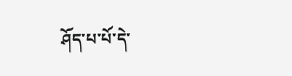ཤོད་པ་པོ་དེ་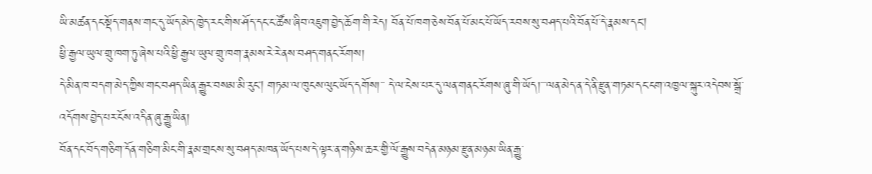ཡི་མཚན་དང་སྡོད་གནས་གང་དུ་ཡོད་མེད་ཁྱེད་རང་གིས་ཤོད་དང་ང་ཚོས་ཞིབ་འཇུག་བྱེད་ཆོག་གི་རེད། བོན་པོ་ཁག་ཅེས་བོན་པོ་མང་པོ་ཡོད་རབས་སུ་བཤད་པའི་བོན་པོ་དེ་རྣམས་དང།
ཕྱི་རྒྱལ་ཡུལ་གྲུ་ཁག་ཏུ་ཞེས་པའི་ཕྱི་རྒྱལ་ཡུལ་གྲུ་ཁག་རྣམས་རེ་རེ་ནས་བཤད་གནང་རོགས།
དེ་མིན་ཁ་བདག་མེད་ཀྱིས་གང་བཤད་ཡིན་རྒྱུར་བསམ་མི་རུང། གཏམ་ལ་ཁུངས་ལུང་ཡོད་དགོས།་་ དེ་ལ་ངེས་པར་དུ་ལན་གནང་རོགས་ཞུ་གི་ཡོད།་་་ལན་མེད་ན་དེ་ནི་རྫུན་གཏམ་དང་ངག་འཁྱལ་སྐུར་འདེབས་སྒྲོ་འདོགས་བྱེད་པར་ངོས་འདིན་ཞུ་རྒྱུ་ཡིན།
བོན་དང་བོད་གཅིག་དོན་གཅིག་མིང་གི་རྣམ་གྲངས་སུ་བཤད་མཁན་ཡོད་པས་དེ་ལྟར་ན་གཉིས་ཆར་གྱི་ལོ་རྒྱུས་བདེན་མཉམ་རྫུན་མཉམ་ཡིན་རྒྱུ་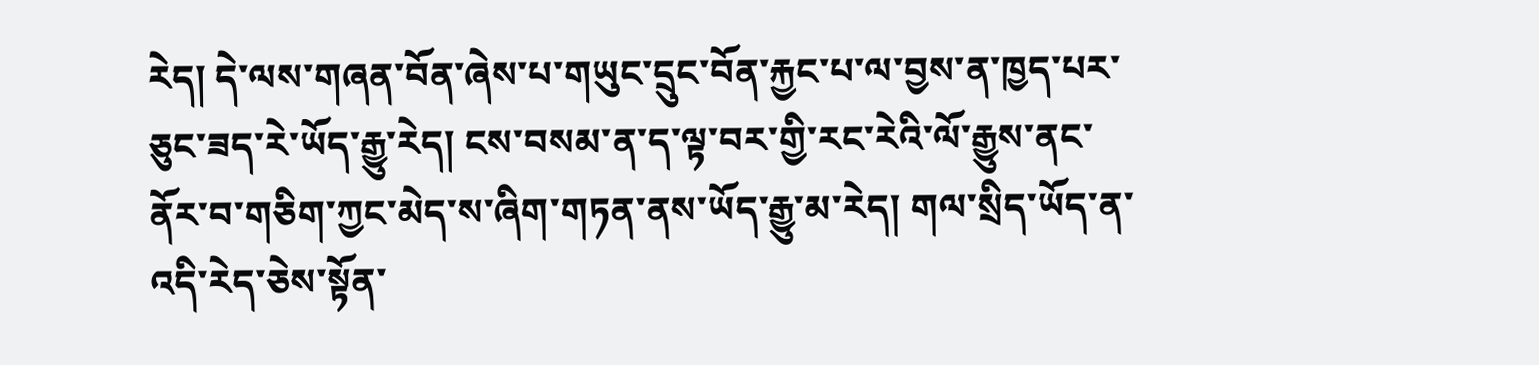རེད། དེ་ལས་གཞན་བོན་ཞེས་པ་གཡུང་དྲུང་བོན་རྐྱང་པ་ལ་བྱས་ན་ཁྱད་པར་ཅུང་ཟད་རེ་ཡོད་རྒྱུ་རེད། ངས་བསམ་ན་ད་ལྟ་བར་གྱི་རང་རེའི་ལོ་རྒྱུས་ནང་ནོར་བ་གཅིག་ཀྱང་མེད་ས་ཞིག་གཏན་ནས་ཡོད་རྒྱུ་མ་རེད། གལ་སྲིད་ཡོད་ན་འདི་རེད་ཅེས་སྟོན་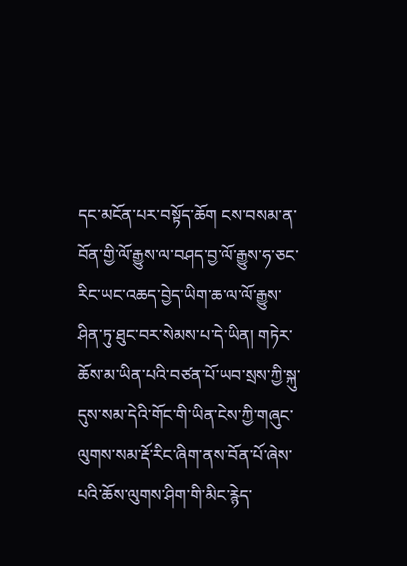དང་མངོན་པར་བསྟོད་ཆོག ངས་བསམ་ན་བོན་གྱི་ལོ་རྒྱུས་ལ་བཤད་བྱ་ལོ་རྒྱུས་ཧ་ཅང་རིང་ཡང་འཆད་བྱེད་ཡིག་ཆ་ལ་ལོ་རྒྱུས་ཤིན་ཏུ་ཐུང་བར་སེམས་པ་དེ་ཡིན། གཏེར་ཆོས་མ་ཡིན་པའི་བཙན་པོ་ཡབ་སྲས་ཀྱི་སྐུ་དུས་སམ་དེའི་གོང་གི་ཡིན་ངེས་ཀྱི་གཞུང་ལུགས་སམ་རྡོ་རིང་ཞིག་ནས་བོན་པོ་ཞེས་པའི་ཆོས་ལུགས་ཤིག་གི་མིང་རྙེད་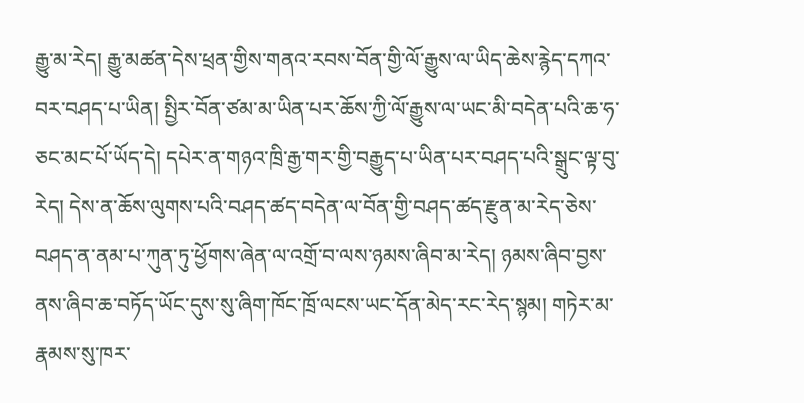རྒྱུ་མ་རེད། རྒྱུ་མཚན་དེས་ཕྲན་གྱིས་གནའ་རབས་བོན་གྱི་ལོ་རྒྱུས་ལ་ཡིད་ཆེས་རྙེད་དཀའ་བར་བཤད་པ་ཡིན། སྤྱིར་བོན་ཙམ་མ་ཡིན་པར་ཆོས་ཀྱི་ལོ་རྒྱུས་ལ་ཡང་མི་བདེན་པའི་ཆ་ཧ་ཅང་མང་པོ་ཡོད་དེ། དཔེར་ན་གཉའ་ཁྲི་རྒྱ་གར་གྱི་བརྒྱུད་པ་ཡིན་པར་བཤད་པའི་སྒྲུང་ལྟ་བུ་རེད། དེས་ན་ཆོས་ལུགས་པའི་བཤད་ཚད་བདེན་ལ་བོན་གྱི་བཤད་ཚད་རྫུན་མ་རེད་ཅེས་བཤད་ན་ནམ་པ་ཀུན་ཏུ་ཕྱོགས་ཞེན་ལ་འགྲོ་བ་ལས་ཉམས་ཞིབ་མ་རེད། ཉམས་ཞིབ་བྱས་ནས་ཞིབ་ཆ་བཏོད་ཡོང་དུས་སུ་ཞིག་ཁོང་ཁྲོ་ལངས་ཡང་དོན་མེད་རང་རེད་སྙམ། གཏེར་མ་རྣམས་སུ་ཁར་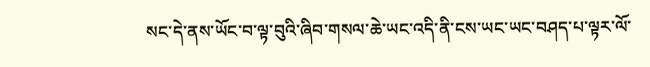སང་དེ་ནས་ཡོང་བ་ལྟ་བུའི་ཞིབ་གསལ་ཆེ་ཡང་འདི་ནི་ངས་ཡང་ཡང་བཤད་པ་ལྟར་ལོ་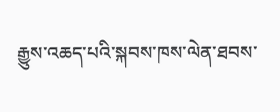རྒྱུས་འཆད་པའི་སྐབས་ཁས་ལེན་ཐབས་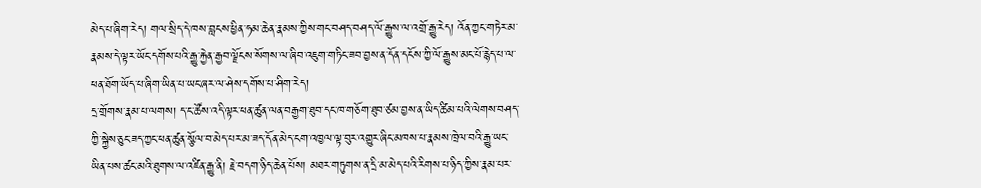མེད་པ་ཞིག་རེད། གལ་སྲིད་དེ་ཁས་བླངས་ཕྱིན་ཧམ་ཆེན་རྣམས་ཀྱིས་གང་བཤད་བཤད་ལོ་རྒྱུས་ལ་འགྲོ་རྒྱུ་རེད། འོན་ཀྱང་གཏེར་མ་རྣམས་དེ་ལྟར་ཡོང་དགོས་པའི་རྒྱུ་རྐྱེན་རྒྱབ་ལྗོངས་སོགས་ལ་ཞིབ་འཇུག་གཏིང་ཟབ་བྱས་ན་དོན་དངོས་ཀྱི་ལོ་རྒྱུས་མང་པོ་རྙེད་པ་ལ་ཕན་ཐོག་ཡོད་པ་ཞིག་ཡིན་པ་ཡང་ཞར་ལ་ཤེས་དགོས་པ་ཤིག་རེད།
དྲ་གྲོགས་རྣམ་པ་ལགས། ད་ང་ཚོས་འདི་ལྟར་ཕན་ཚུན་ལན་བརྒྱག་ཐུབ་དང་ཁ་གཅོག་ཐུབ་ཙམ་བྱས་ན་ཡིད་ཚིམ་པའི་ལེགས་བཤད་ཀྱི་སྐྱེས་ཅུང་ཟད་ཀྱང་ཕན་ཚུན་སྩོལ་བ་མེད་པར་མ་ཟད་དོན་མེད་ངག་འཁྱལ་ལྟ་བུར་འགྱུར་ཞིང་མཁས་པ་རྣམས་ཁྲེལ་བའི་རྒྱུ་ཡང་ཡིན་པས་ཚང་མའི་ཐུགས་ལ་འཛིན་རྒྱུ་ནི། རྗེ་བདག་ཉིད་ཆེན་པོས། མཐར་གཏུགས་ན་དྲི་མ་མེད་པའི་རིགས་པ་ཉིད་ཀྱིས་རྣམ་པར་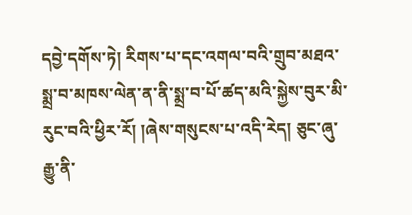དབྱེ་དགོས་ཏེ། རིགས་པ་དང་འགལ་བའི་གྲུབ་མཐའ་སྨྲ་བ་མཁས་ལེན་ན་ནི་སྨྲ་བ་པོ་ཚད་མའི་སྐྱེས་བུར་མི་རུང་བའི་ཕྱིར་རོ། །ཞེས་གསུངས་པ་འདི་རེད། ཅུང་ཞུ་རྒྱུ་ནི་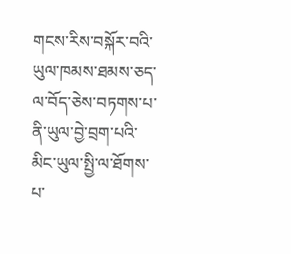གངས་རིས་བསྐོར་བའི་ཡུལ་ཁམས་ཐམས་ཅད་ལ་བོད་ཅེས་བཏགས་པ་ནི་ཡུལ་བྱེ་བྲག་པའི་མིང་ཡུལ་སྤྱི་ལ་ཐོགས་པ་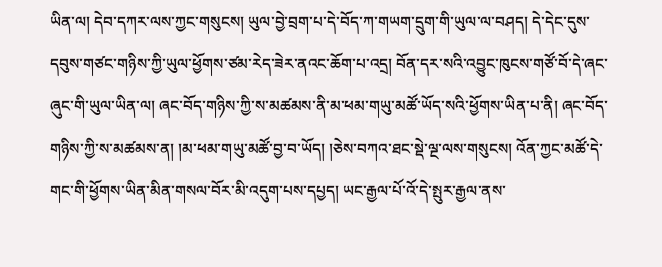ཡིན་ལ། དེབ་དཀར་ལས་ཀྱང་གསུངས། ཡུལ་བྱེ་བྲག་པ་དེ་བོད་ཀ་གཡག་དྲུག་གི་ཡུལ་ལ་བཤད། དེ་དེང་དུས་དབུས་གཙང་གཉིས་ཀྱི་ཡུལ་ཕྱོགས་ཙམ་རེད་ཟེར་ནའང་ཆོག་པ་འདྲ། བོན་དར་སའི་འབྱུང་ཁུངས་གཙོ་བོ་དེ་ཞང་ཞུང་གི་ཡུལ་ཡིན་ལ། ཞང་བོད་གཉིས་ཀྱི་ས་མཚམས་ནི་མ་ཕམ་གཡུ་མཚོ་ཡོད་སའི་ཕྱོགས་ཡིན་པ་ནི། ཞང་བོད་གཉིས་ཀྱི་ས་མཚམས་ན། །མ་ཕམ་གཡུ་མཚོ་བྱ་བ་ཡོད། །ཅེས་བཀའ་ཐང་སྡེ་ལྔ་ལས་གསུངས། འོན་ཀྱང་མཚོ་དེ་གང་གི་ཕྱོགས་ཡིན་མིན་གསལ་བོར་མི་འདུག་པས་དཔྱད། ཡང་རྒྱལ་པོ་འོ་དེ་སྤུར་རྒྱལ་ནས་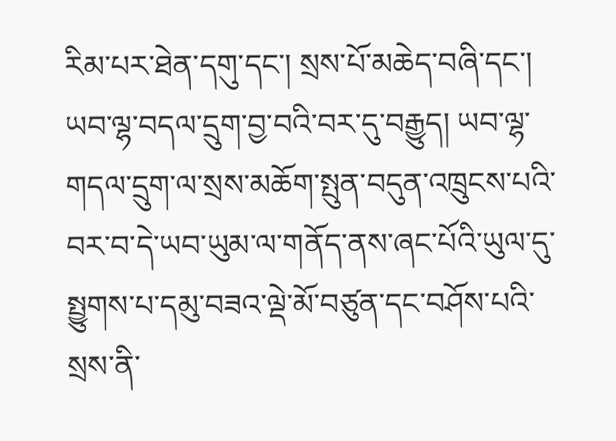རིམ་པར་ཐེན་དགུ་དང་། སྲས་པོ་མཆེད་བཞི་དང་། ཡབ་ལྷ་བདལ་དྲུག་བྱ་བའི་བར་དུ་བརྒྱུད། ཡབ་ལྷ་གདལ་དྲུག་ལ་སྲས་མཆོག་སྤུན་བདུན་འཁྲུངས་པའི་བར་བ་དེ་ཡབ་ཡུམ་ལ་གནོད་ནས་ཞང་པོའི་ཡུལ་དུ་སྤྱུགས་པ་དམུ་བཟའ་ལྡེ་མོ་བཙུན་དང་བཤོས་པའི་སྲས་ནི་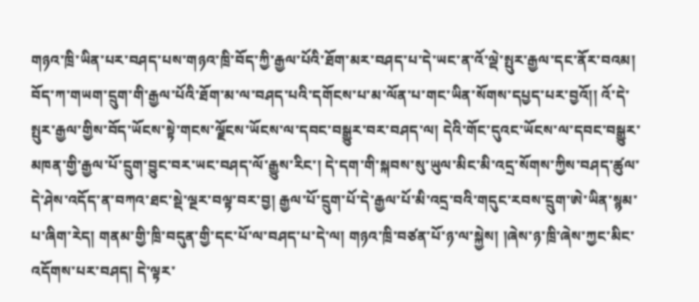གཉའ་ཁྲི་ཡིན་པར་བཤད་པས་གཉའ་ཁྲི་བོད་ཀྱི་རྒྱལ་པོའི་ཐོག་མར་བཤད་པ་དེ་ཡང་ན་འོ་ལྡེ་སྤུར་རྒྱལ་དང་ནོར་བའམ། བོད་ཀ་གཡག་དྲུག་གི་རྒྱལ་པོའི་ཐོག་མ་ལ་བཤད་པའི་དགོངས་པ་མ་ལོན་པ་གང་ཡིན་སོགས་དཔྱད་པར་བྱའོ།། འོ་དེ་སྤུར་རྒྱལ་གྱིས་བོད་ཡོངས་སྟེ་གངས་ལྗོངས་ཡོངས་ལ་དབང་བསྒྱུར་བར་བཤད་ལ། དེའི་གོང་དུའང་ཡོངས་ལ་དབང་བསྒྱུར་མཁན་གྱི་རྒྱལ་པོ་དྲུག་བྱུང་བར་ཡང་བཤད་ལོ་རྒྱུས་རིང་། དེ་དག་གི་སྐབས་སུ་ཡུལ་མིང་མི་འདྲ་སོགས་ཀྱིས་བཤད་ཚུལ་དེ་ཤེས་འདོད་ན་བཀའ་ཐང་སྡེ་ལྔར་བལྟ་བར་བྱ། རྒྱལ་པོ་དྲུག་པོ་དེ་རྒྱལ་པོ་མི་འདྲ་བའི་གདུང་རབས་དྲུག་ཨེ་ཡིན་སྙམ་པ་ཞིག་རེད། གནམ་གྱི་ཁྲི་བདུན་གྱི་དང་པོ་ལ་བཤད་པ་དེ་ལ། གཉའ་ཁྲི་བཙན་པོ་ཉ་ལ་སྐྱེས། །ཞེས་ཉ་ཁྲི་ཞེས་ཀྱང་མིང་འདོགས་པར་བཤད། དེ་ལྟར་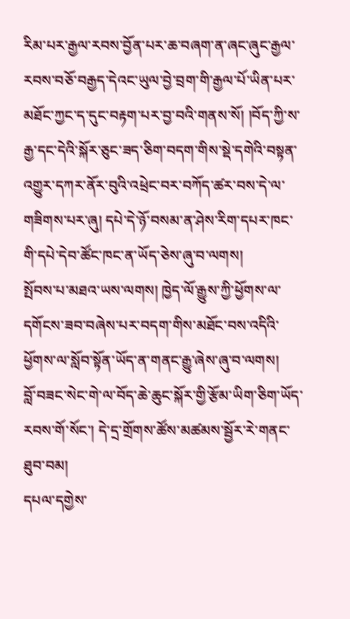རིམ་པར་རྒྱལ་རབས་བྱོན་པར་ཆ་བཞག་ན་ཞང་ཞུང་རྒྱལ་རབས་བཅོ་བརྒྱད་དེའང་ཡུལ་བྱེ་བྲག་གི་རྒྱལ་པོ་ཡིན་པར་མཐོང་ཀྱང་ད་དུང་བརྟག་པར་བྱ་བའི་གནས་སོ། །བོད་ཀྱི་ས་རྒྱ་དང་དེའི་སྐོར་ཅུང་ཟད་ཅིག་བདག་གིས་སྡེ་དགེའི་བསྟན་འགྱུར་དཀར་ནོར་བུའི་འཕྲེང་བར་བཀོད་ཚར་བས་དེ་ལ་གཟིགས་པར་ཞུ། དཔེ་དེ་ཉོ་བསམ་ན་ཤེས་རིག་དཔར་ཁང་གི་དཔེ་དེབ་ཚོང་ཁང་ན་ཡོད་ཅེས་ཞུ་བ་ལགས།
སྤོབས་པ་མཐའ་ཡས་ལགས། ཁྱེད་ལོ་རྒྱུས་ཀྱི་ཕྱོགས་ལ་དགོངས་ཟབ་བཞེས་པར་བདག་གིས་མཐོང་བས་འདིའི་ཕྱོགས་ལ་སློབ་སྟོན་ཡོད་ན་གནང་རྒྱུ་ཞེས་ཞུ་བ་ལགས།
བློ་བཟང་སེང་གེ་ལ་བོད་ཆེ་ཆུང་སྐོར་གྱི་རྩོམ་ཡིག་ཅིག་ཡོད་རབས་གོ་སོང་། དེ་དྲ་གྲོགས་ཚོས་མཚམས་སྦྱོར་རེ་གནང་ཐུབ་བམ།
དཔལ་དགྱེས་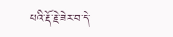པའི་རྡོ་རྗེ་ཟེར་བ་དེ་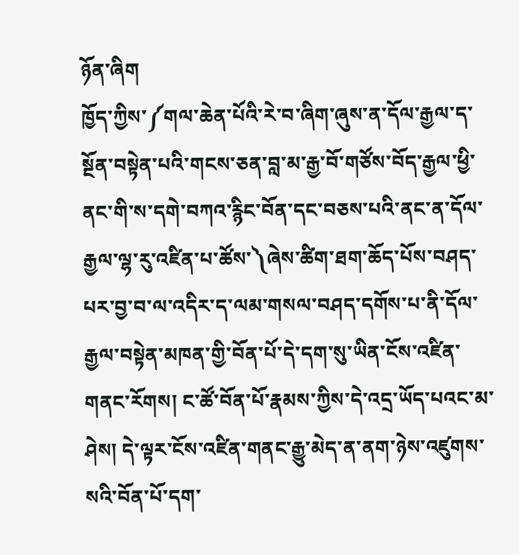ཉོན་ཞིག
ཁྱོད་ཀྱིས་༼གལ་ཆེན་པོའི་རེ་བ་ཞིག་ཞུས་ན་དོལ་རྒྱལ་ད་སྔོན་བསྟེན་པའི་གངས་ཅན་བླ་མ་རྒྱ་བོ་གཙོས་བོད་རྒྱལ་ཕྱི་ནང་གི་ས་དགེ་བཀའ་རྙིང་བོན་དང་བཅས་པའི་ནང་ན་དོལ་རྒྱལ་ལྷ་རུ་འཛིན་པ་ཚོས་༽ཞེས་ཚིག་ཐག་ཆོད་པོས་བཤད་པར་བྱ་བ་ལ་འདིར་ད་ལམ་གསལ་བཤད་དགོས་པ་ནི་དོལ་རྒྱལ་བསྟེན་མཁན་གྱི་བོན་པོ་དེ་དག་སུ་ཡིན་ངོས་འཛིན་གནང་རོགས། ང་ཚོ་བོན་པོ་རྣམས་ཀྱིས་དེ་འདྲ་ཡོད་པའང་མ་ཤེས། དེ་ལྟར་ངོས་འཛིན་གནང་རྒྱུ་མེད་ན་ནག་ཉེས་འཛུགས་སའི་བོན་པོ་དག་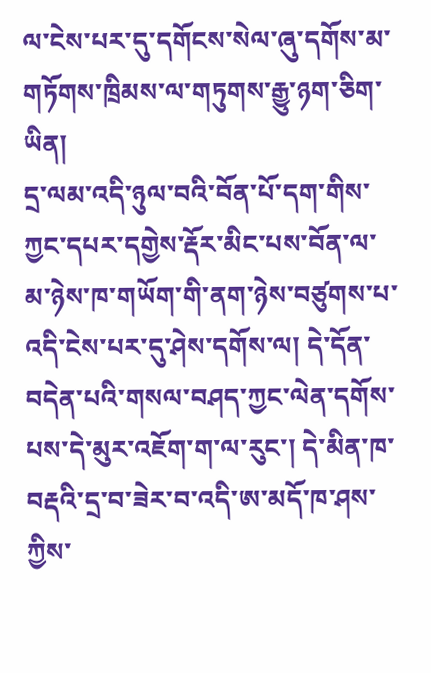ལ་ངེས་པར་དུ་དགོངས་སེལ་ཞུ་དགོས་མ་གཏོགས་ཁྲིམས་ལ་གཏུགས་རྒྱུ་ཉག་ཅིག་ཡིན།
དྲ་ལམ་འདི་ཉུལ་བའི་བོན་པོ་དག་གིས་ཀྱང་དཔར་དགྱེས་རྡོར་མིང་པས་བོན་ལ་མ་ཉེས་ཁ་གཡོག་གི་ནག་ཉེས་བཙུགས་པ་འདི་ངེས་པར་དུ་ཤེས་དགོས་ལ། དེ་དོན་བདེན་པའི་གསལ་བཤད་ཀྱང་ལེན་དགོས་པས་དེ་མུར་འཇོག་ག་ལ་རུང་། དེ་མིན་ཁ་བརྡའི་དྲ་བ་ཟེར་བ་འདི་ཨ་མདོ་ཁ་ཤས་ཀྱིས་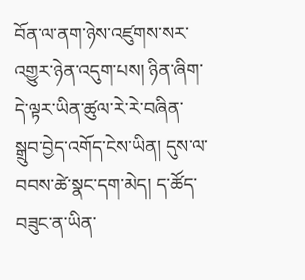བོན་ལ་ནག་ཉེས་འཛུགས་སར་འགྱུར་ཉེན་འདུག་པས། ཉིན་ཞིག་དེ་ལྟར་ཡིན་ཚུལ་རེ་རེ་བཞིན་སྒྲུབ་བྱེད་འགོད་ངེས་ཡིན། དུས་ལ་བབས་ཚེ་སྣང་དག་མེད། ད་ཚོད་བཟུང་ན་ཡིན་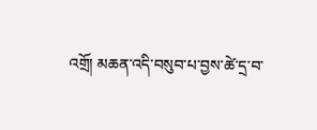འགྲོ། མཆན་འདི་བསུབ་པ་བྱས་ཚེ་དྲ་བ་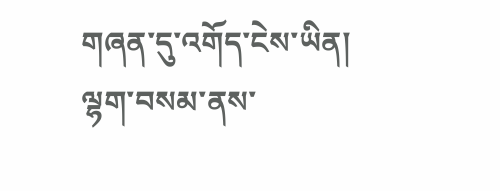གཞན་དུ་འགོད་ངེས་ཡིན།
ལྷག་བསམ་ནས་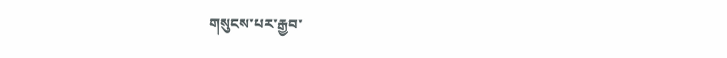གསུངས་པར་རྒྱབ་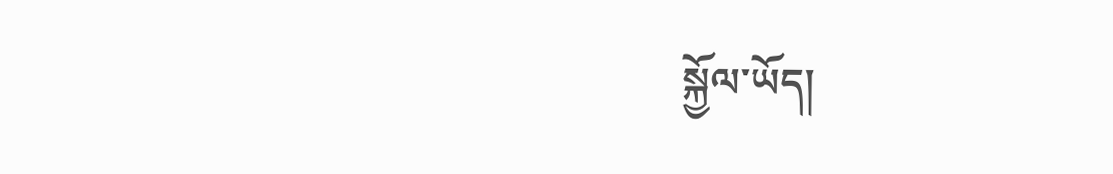སྐྱོལ་ཡོད།